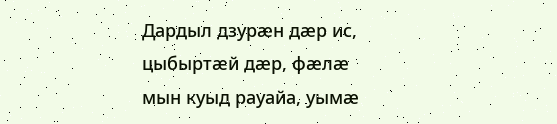Дардыл дзурæн дæр ис, цыбыртæй дæр, фæлæ мын куыд рауайа, уымæ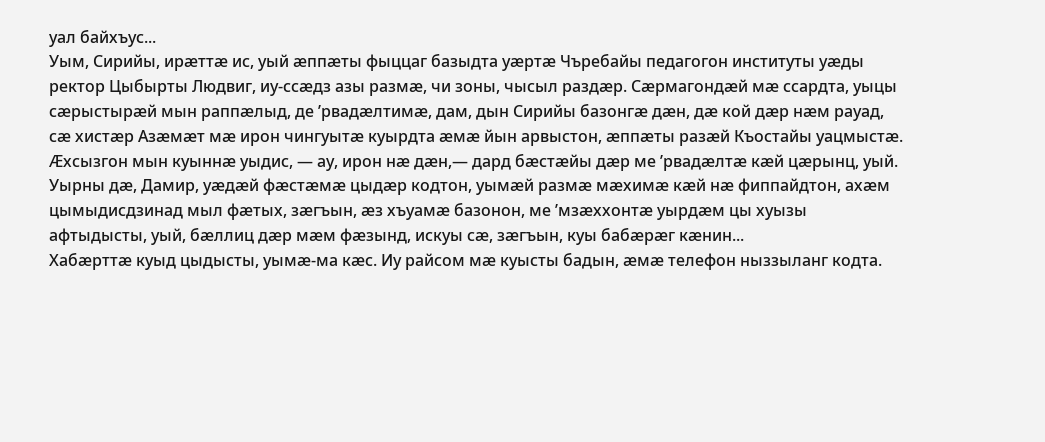уал байхъус...
Уым, Сирийы, ирæттæ ис, уый æппæты фыццаг базыдта уæртæ Чъребайы педагогон институты уæды ректор Цыбырты Людвиг, иу-ссæдз азы размæ, чи зоны, чысыл раздæр. Сæрмагондæй мæ ссардта, уыцы сæрыстырæй мын раппæлыд, де ’рвадæлтимæ, дам, дын Сирийы базонгæ дæн, дæ кой дæр нæм рауад, сæ хистæр Азæмæт мæ ирон чингуытæ куырдта æмæ йын арвыстон, æппæты разæй Къостайы уацмыстæ. Æхсызгон мын куыннæ уыдис, — ау, ирон нæ дæн,— дард бæстæйы дæр ме ’рвадæлтæ кæй цæрынц, уый. Уырны дæ, Дамир, уæдæй фæстæмæ цыдæр кодтон, уымæй размæ мæхимæ кæй нæ фиппайдтон, ахæм цымыдисдзинад мыл фæтых, зæгъын, æз хъуамæ базонон, ме ’мзæххонтæ уырдæм цы хуызы афтыдысты, уый, бæллиц дæр мæм фæзынд, искуы сæ, зæгъын, куы бабæрæг кæнин...
Хабæрттæ куыд цыдысты, уымæ-ма кæс. Иу райсом мæ куысты бадын, æмæ телефон ныззыланг кодта.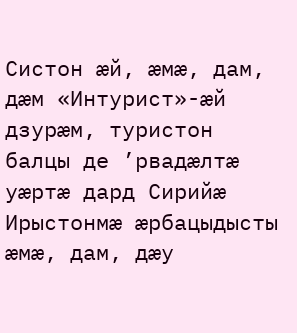Систон æй, æмæ, дам, дæм «Интурист»-æй дзурæм, туристон балцы де ’рвадæлтæ уæртæ дард Сирийæ Ирыстонмæ æрбацыдысты æмæ, дам, дæу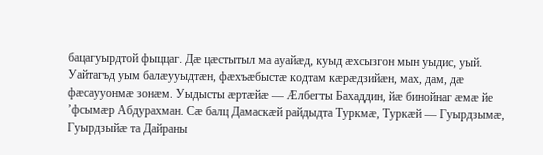бацагуырдтой фыццаг. Дæ цæстытыл ма ауайæд, куыд æхсызгон мын уыдис, уый. Уайтагъд уым балæууыдтæн, фæхъæбыстæ кодтам кæрæдзийæн, мах, дам, дæ фæсаууонмæ зонæм. Уыдысты æртæйæ — Æлбегты Бахаддин, йæ бинойнаг æмæ йе ’фсымæр Абдурахман. Сæ балц Дамаскæй райдыдта Туркмæ, Туркæй — Гуырдзымæ, Гуырдзыйæ та Дайраны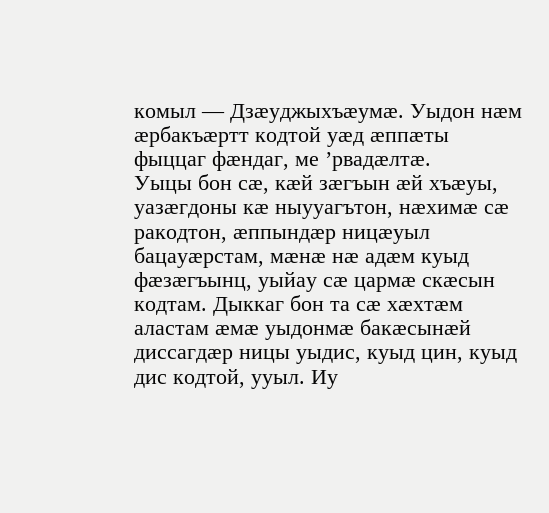комыл — Дзæуджыхъæумæ. Уыдон нæм æрбакъæртт кодтой уæд æппæты фыццаг фæндаг, ме ’рвадæлтæ.
Уыцы бон сæ, кæй зæгъын æй хъæуы, уазæгдоны кæ ныууагътон, нæхимæ сæ ракодтон, æппындæр ницæуыл бацауæрстам, мæнæ нæ адæм куыд фæзæгъынц, уыйау сæ цармæ скæсын кодтам. Дыккаг бон та сæ хæхтæм аластам æмæ уыдонмæ бакæсынæй диссагдæр ницы уыдис, куыд цин, куыд дис кодтой, ууыл. Иу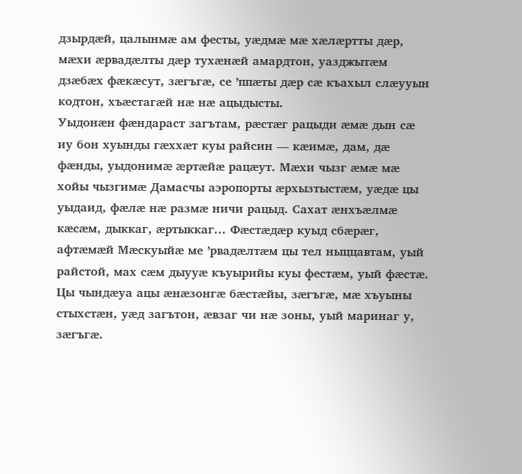дзырдæй, цалынмæ ам фесты, уæдмæ мæ хæлæртты дæр, мæхи æрвадæлты дæр тухæнæй амардтон, уазджытæм дзæбæх фæкæсут, зæгъгæ, се ’ппæты дæр сæ къахыл слæууын кодтон, хъæстагæй нæ нæ ацыдысты.
Уыдонæн фæндараст загътам, рæстæг рацыди æмæ дын сæ иу бон хуынды гæххæт куы райсин — кæимæ, дам, дæ фæнды, уыдонимæ æртæйæ рацæут. Мæхи чызг æмæ мæ хойы чызгимæ Дамасчы аэропорты æрхызтыстæм, уæдæ цы уыдаид, фæлæ нæ размæ ничи рацыд. Сахат æнхъæлмæ кæсæм, дыккаг, æртыккаг... Фæстæдæр куыд сбæрæг, афтæмæй Мæскуыйæ ме ’рвадæлтæм цы тел ныццавтам, уый райстой, мах сæм дыууæ къуырийы куы фестæм, уый фæстæ. Цы чындæуа ацы æнæзонгæ бæстæйы, зæгъгæ, мæ хъуыны стыхстæн, уæд загътон, æвзаг чи нæ зоны, уый маринаг у, зæгъгæ.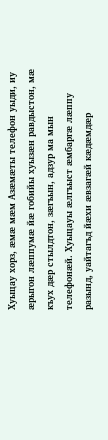Хуыцау хорз, æмæ мæм Азæмæты телефон уыди, иу æрыгон лæппумæ йæ гобийы хуызæн равдыстон, мæ къух дæр стылдтон, зæгъын, адзур ма мын телефонæй. Хуыцауы æлгъыст æмбаргæ лæппу разынд, уайтагъд йæхи æвзагæй кæдæмдæр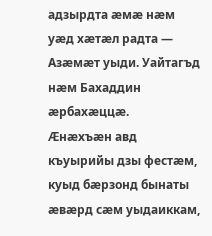адзырдта æмæ нæм уæд хæтæл радта — Азæмæт уыди. Уайтагъд нæм Бахаддин æрбахæццæ.
Æнæхъæн авд къуырийы дзы фестæм, куыд бæрзонд бынаты æвæрд сæм уыдаиккам,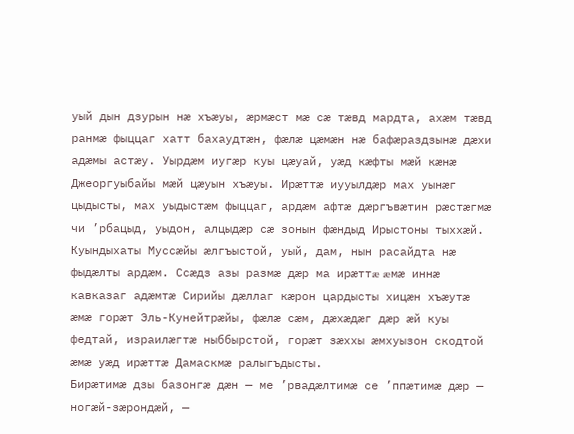уый дын дзурын нæ хъæуы, æрмæст мæ сæ тæвд мардта, ахæм тæвд ранмæ фыццаг хатт бахаудтæн, фæлæ цæмæн нæ бафæраздзынæ дæхи адæмы астæу. Уырдæм иугæр куы цæуай, уæд кæфты мæй кæнæ Джеоргуыбайы мæй цæуын хъæуы. Ирæттæ иууылдæр мах уынæг цыдысты, мах уыдыстæм фыццаг, ардæм афтæ дæргъвæтин рæстæгмæ чи ’рбацыд, уыдон, алцыдæр сæ зонын фæндыд Ирыстоны тыххæй. Куындыхаты Муссæйы æлгъыстой, уый, дам, нын расайдта нæ фыдæлты ардæм. Ссæдз азы размæ дæр ма ирæттæ æмæ иннæ кавказаг адæмтæ Сирийы дæллаг кæрон цардысты хицæн хъæутæ æмæ горæт Эль-Кунейтрæйы, фæлæ сæм, дæхæдæг дæр æй куы федтай, израилæгтæ ныббырстой, горæт зæххы æмхуызон скодтой æмæ уæд ирæттæ Дамаскмæ ралыгъдысты.
Бирæтимæ дзы базонгæ дæн — ме ’рвадæлтимæ се ’ппæтимæ дæр — ногæй-зæрондæй, —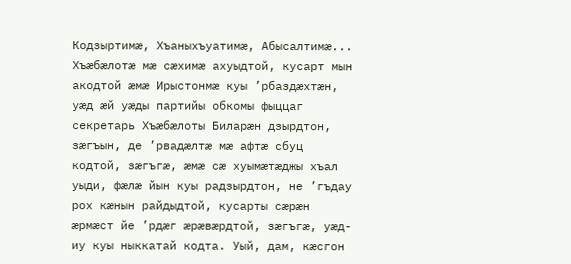Кодзыртимæ, Хъаныхъуатимæ, Абысалтимæ... Хъæбæлотæ мæ сæхимæ ахуыдтой, кусарт мын акодтой æмæ Ирыстонмæ куы ’рбаздæхтæн, уæд æй уæды партийы обкомы фыццаг секретарь Хъæбæлоты Биларæн дзырдтон, зæгъын, де ’рвадæлтæ мæ афтæ сбуц кодтой, зæгъгæ, æмæ сæ хуымæтæджы хъал уыди, фæлæ йын куы радзырдтон, не ’гъдау рох кæнын райдыдтой, кусарты сæрæн æрмæст йе ’рдæг æрæвæрдтой, зæгъгæ, уæд-иу куы ныккатай кодта. Уый, дам, кæсгон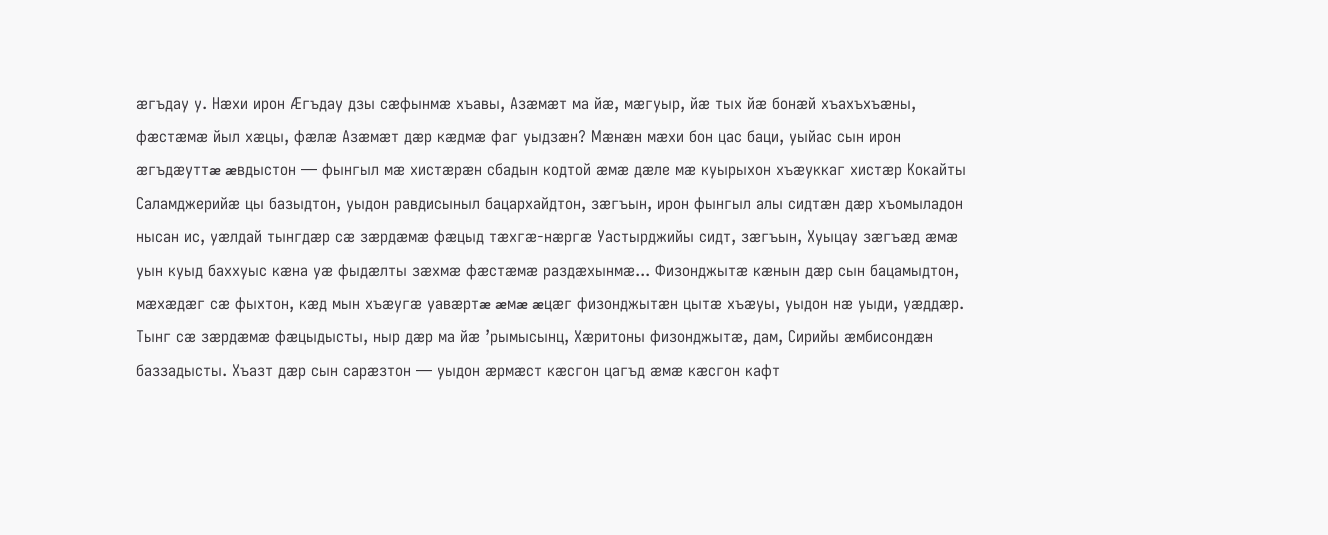æгъдау у. Нæхи ирон Æгъдау дзы сæфынмæ хъавы, Азæмæт ма йæ, мæгуыр, йæ тых йæ бонæй хъахъхъæны, фæстæмæ йыл хæцы, фæлæ Азæмæт дæр кæдмæ фаг уыдзæн? Мæнæн мæхи бон цас баци, уыйас сын ирон æгъдæуттæ æвдыстон — фынгыл мæ хистæрæн сбадын кодтой æмæ дæле мæ куырыхон хъæуккаг хистæр Кокайты Саламджерийæ цы базыдтон, уыдон равдисыныл бацархайдтон, зæгъын, ирон фынгыл алы сидтæн дæр хъомыладон нысан ис, уæлдай тынгдæр сæ зæрдæмæ фæцыд тæхгæ-нæргæ Уастырджийы сидт, зæгъын, Хуыцау зæгъæд æмæ уын куыд баххуыс кæна уæ фыдæлты зæхмæ фæстæмæ раздæхынмæ... Физонджытæ кæнын дæр сын бацамыдтон, мæхæдæг сæ фыхтон, кæд мын хъæугæ уавæртæ æмæ æцæг физонджытæн цытæ хъæуы, уыдон нæ уыди, уæддæр. Тынг сæ зæрдæмæ фæцыдысты, ныр дæр ма йæ ’рымысынц, Хæритоны физонджытæ, дам, Сирийы æмбисондæн баззадысты. Хъазт дæр сын сарæзтон — уыдон æрмæст кæсгон цагъд æмæ кæсгон кафт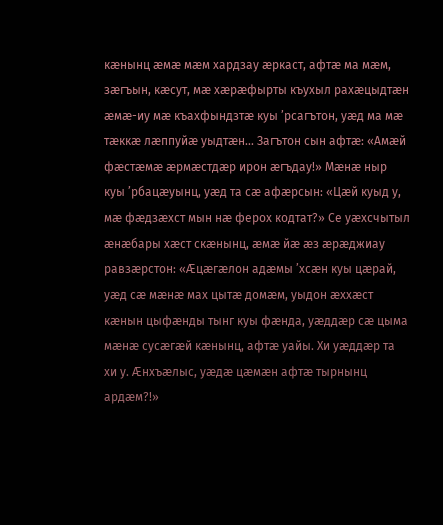кæнынц æмæ мæм хардзау æркаст, афтæ ма мæм, зæгъын, кæсут, мæ хæрæфырты къухыл рахæцыдтæн æмæ-иу мæ къахфындзтæ куы ’рсагътон, уæд ма мæ тæккæ лæппуйæ уыдтæн... Загътон сын афтæ: «Амæй фæстæмæ æрмæстдæр ирон æгъдау!» Мæнæ ныр куы ’рбацæуынц, уæд та сæ афæрсын: «Цæй куыд у, мæ фæдзæхст мын нæ ферох кодтат?» Се уæхсчытыл æнæбары хæст скæнынц, æмæ йæ æз æрæджиау равзæрстон: «Æцæгæлон адæмы ’хсæн куы цæрай, уæд сæ мæнæ мах цытæ домæм, уыдон æххæст кæнын цыфæнды тынг куы фæнда, уæддæр сæ цыма мæнæ сусæгæй кæнынц, афтæ уайы. Хи уæддæр та хи у. Æнхъæлыс, уæдæ цæмæн афтæ тырнынц ардæм?!»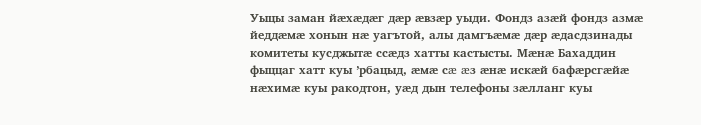Уыцы заман йæхæдæг дæр æвзæр уыди. Фондз азæй фондз азмæ йеддæмæ хонын нæ уагътой, алы дамгъæмæ дæр æдасдзинады комитеты кусджытæ ссæдз хатты кастысты. Мæнæ Бахаддин фыццаг хатт куы ’рбацыд, æмæ сæ æз æнæ искæй бафæрсгæйæ нæхимæ куы ракодтон, уæд дын телефоны зæлланг куы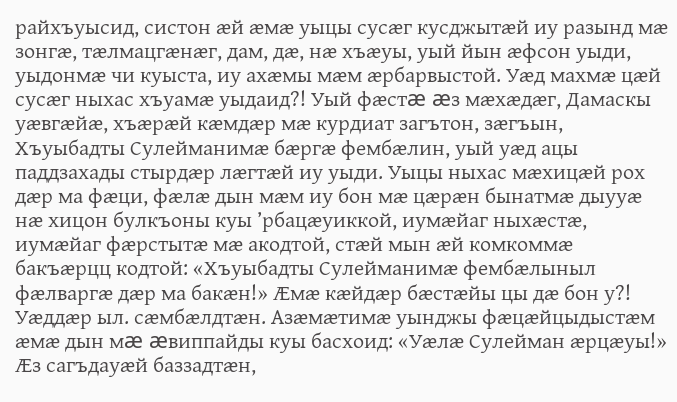райхъуысид, систон æй æмæ уыцы сусæг кусджытæй иу разынд мæ зонгæ, тæлмацгæнæг, дам, дæ, нæ хъæуы, уый йын æфсон уыди, уыдонмæ чи куыста, иу ахæмы мæм æрбарвыстой. Уæд махмæ цæй сусæг ныхас хъуамæ уыдаид?! Уый фæстæ æз мæхæдæг, Дамаскы уæвгæйæ, хъæрæй кæмдæр мæ курдиат загътон, зæгъын, Хъуыбадты Сулейманимæ бæргæ фембæлин, уый уæд ацы паддзахады стырдæр лæгтæй иу уыди. Уыцы ныхас мæхицæй рох дæр ма фæци, фæлæ дын мæм иу бон мæ цæрæн бынатмæ дыууæ нæ хицон булкъоны куы ’рбацæуиккой, иумæйаг ныхæстæ, иумæйаг фæрстытæ мæ акодтой, стæй мын æй комкоммæ бакъæрцц кодтой: «Хъуыбадты Сулейманимæ фембæлыныл фæлваргæ дæр ма бакæн!» Æмæ кæйдæр бæстæйы цы дæ бон у?! Уæддæр ыл. сæмбæлдтæн. Азæмæтимæ уынджы фæцæйцыдыстæм æмæ дын мæ æвиппайды куы басхоид: «Уæлæ Сулейман æрцæуы!» Æз сагъдауæй баззадтæн,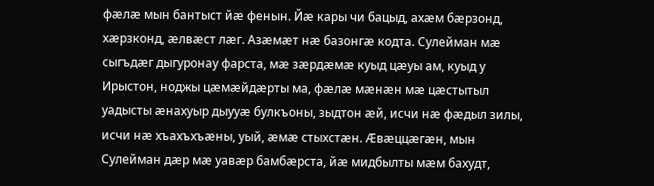фæлæ мын бантыст йæ фенын. Йæ кары чи бацыд, ахæм бæрзонд, хæрзконд, æлвæст лæг. Азæмæт нæ базонгæ кодта. Сулейман мæ сыгъдæг дыгуронау фарста, мæ зæрдæмæ куыд цæуы ам, куыд у Ирыстон, ноджы цæмæйдæрты ма, фæлæ мæнæн мæ цæстытыл уадысты æнахуыр дыууæ булкъоны, зыдтон æй, исчи нæ фæдыл зилы, исчи нæ хъахъхъæны, уый, æмæ стыхстæн. Æвæццæгæн, мын Сулейман дæр мæ уавæр бамбæрста, йæ мидбылты мæм бахудт,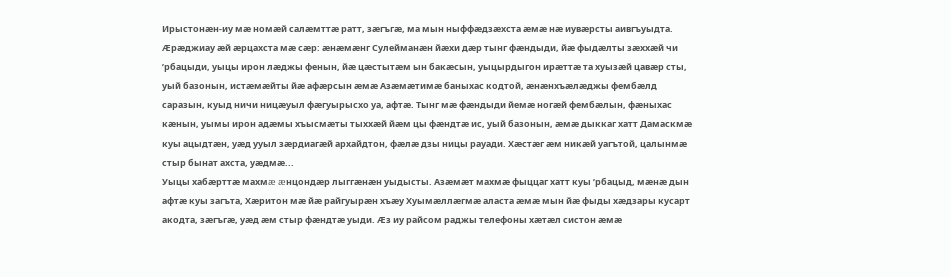Ирыстонæн-иу мæ номæй салæмттæ ратт, зæгъгæ, ма мын ныффæдзæхста æмæ нæ иувæрсты аивгъуыдта. Æрæджиау æй æрцахста мæ сæр: æнæмæнг Сулейманæн йæхи дæр тынг фæндыди, йæ фыдæлты зæххæй чи ’рбацыди, уыцы ирон лæджы фенын, йæ цæстытæм ын бакæсын, уыцырдыгон ирæттæ та хуызæй цавæр сты, уый базонын, истæмæйты йæ афæрсын æмæ Азæмæтимæ баныхас кодтой, æнæнхъæлæджы фембæлд саразын, куыд ничи ницæуыл фæгуырысхо уа, афтæ. Тынг мæ фæндыди йемæ ногæй фембæлын, фæныхас кæнын, уымы ирон адæмы хъысмæты тыххæй йæм цы фæндтæ ис, уый базонын, æмæ дыккаг хатт Дамаскмæ куы ацыдтæн, уæд ууыл зæрдиагæй архайдтон, фæлæ дзы ницы рауади. Хæстæг æм никæй уагътой, цалынмæ стыр бынат ахста, уæдмæ...
Уыцы хабæрттæ махмæ æнцондæр лыггæнæн уыдысты. Азæмæт махмæ фыццаг хатт куы ’рбацыд, мæнæ дын афтæ куы загъта, Хæритон мæ йæ райгуырæн хъæу Хуымæллæгмæ аласта æмæ мын йæ фыды хæдзары кусарт акодта, зæгъгæ, уæд æм стыр фæндтæ уыди. Æз иу райсом раджы телефоны хæтæл систон æмæ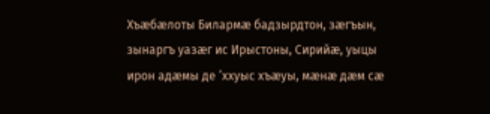Хъæбæлоты Билармæ бадзырдтон, зæгъын, зынаргъ уазæг ис Ирыстоны, Сирийæ, уыцы ирон адæмы де ’ххуыс хъæуы, мæнæ дæм сæ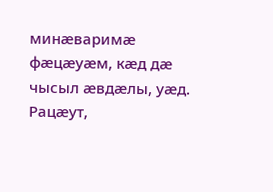минæваримæ фæцæуæм, кæд дæ чысыл æвдæлы, уæд. Рацæут,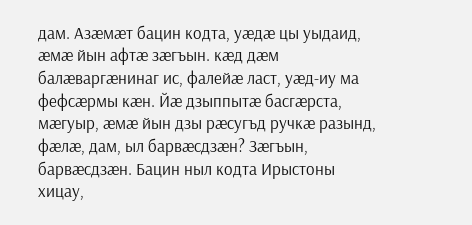дам. Азæмæт бацин кодта, уæдæ цы уыдаид, æмæ йын афтæ зæгъын. кæд дæм балæваргæнинаг ис, фалейæ ласт, уæд-иу ма фефсæрмы кæн. Йæ дзыппытæ басгæрста, мæгуыр, æмæ йын дзы рæсугъд ручкæ разынд, фæлæ, дам, ыл барвæсдзæн? Зæгъын, барвæсдзæн. Бацин ныл кодта Ирыстоны хицау,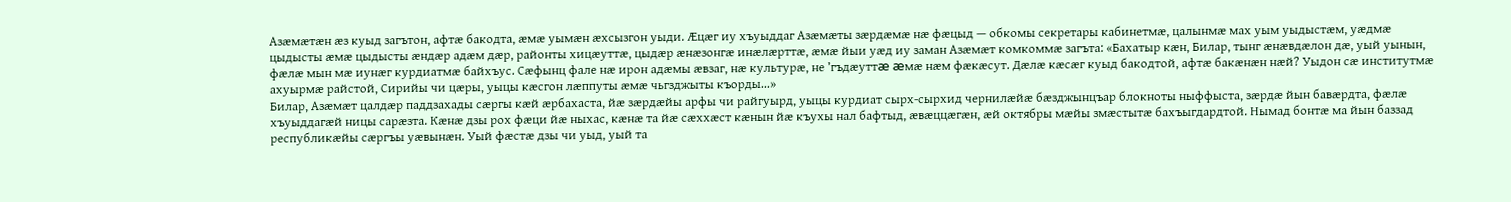Азæмæтæн æз куыд загътон, афтæ бакодта, æмæ уымæн æхсызгон уыди. Æцæг иу хъуыддаг Азæмæты зæрдæмæ нæ фæцыд — обкомы секретары кабинетмæ, цалынмæ мах уым уыдыстæм, уæдмæ цыдысты æмæ цыдысты æндæр адæм дæр, районты хицæуттæ, цыдæр æнæзонгæ инæлæрттæ, æмæ йыи уæд иу заман Азæмæт комкоммæ загъта: «Бахатыр кæн, Билар, тынг æнæвдæлон дæ, уый уынын, фæлæ мын мæ иунæг курдиатмæ байхъус. Сæфынц фале нæ ирон адæмы æвзаг, нæ культурæ, не ’гъдæуттæ æмæ нæм фæкæсут. Дæлæ кæсæг куыд бакодтой, афтæ бакæнæн нæй? Уыдон сæ институтмæ ахуырмæ райстой, Сирийы чи цæры, уыцы кæсгон лæппуты æмæ чьгзджыты къорды...»
Билар, Азæмæт цалдæр паддзахады сæргы кæй æрбахаста, йæ зæрдæйы арфы чи райгуырд, уыцы курдиат сырх-сырхид чернилæйæ бæзджынцъар блокноты ныффыста, зæрдæ йын бавæрдта, фæлæ хъуыддагæй ницы сарæзта. Кæнæ дзы рох фæци йæ ныхас, кæнæ та йæ сæххæст кæнын йæ къухы нал бафтыд, æвæццæгæн, æй октябры мæйы змæстытæ бахъыгдардтой. Нымад бонтæ ма йын баззад республикæйы сæргъы уæвынæн. Уый фæстæ дзы чи уыд, уый та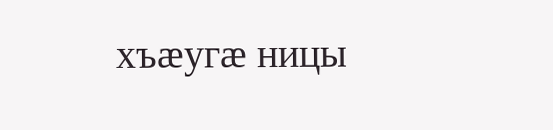хъæугæ ницы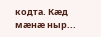кодта. Кæд мæнæ ныр...